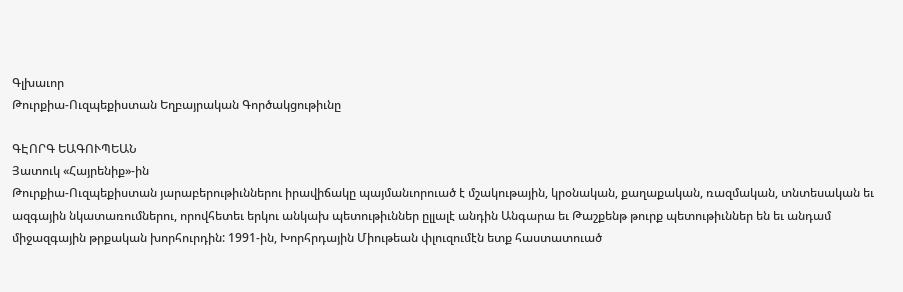Գլխաւոր
Թուրքիա-Ուզպեքիստան Եղբայրական Գործակցութիւնը

ԳԷՈՐԳ ԵԱԳՈՒՊԵԱՆ
Յատուկ «Հայրենիք»-ին
Թուրքիա-Ուզպեքիստան յարաբերութիւններու իրավիճակը պայմանւորուած է մշակութային, կրօնական, քաղաքական, ռազմական, տնտեսական եւ ազգային նկատառումներու, որովհետեւ երկու անկախ պետութիւններ ըլլալէ անդին Անգարա եւ Թաշքենթ թուրք պետութիւններ են եւ անդամ միջազգային թրքական խորհուրդին: 1991-ին, Խորհրդային Միութեան փլուզումէն ետք հաստատուած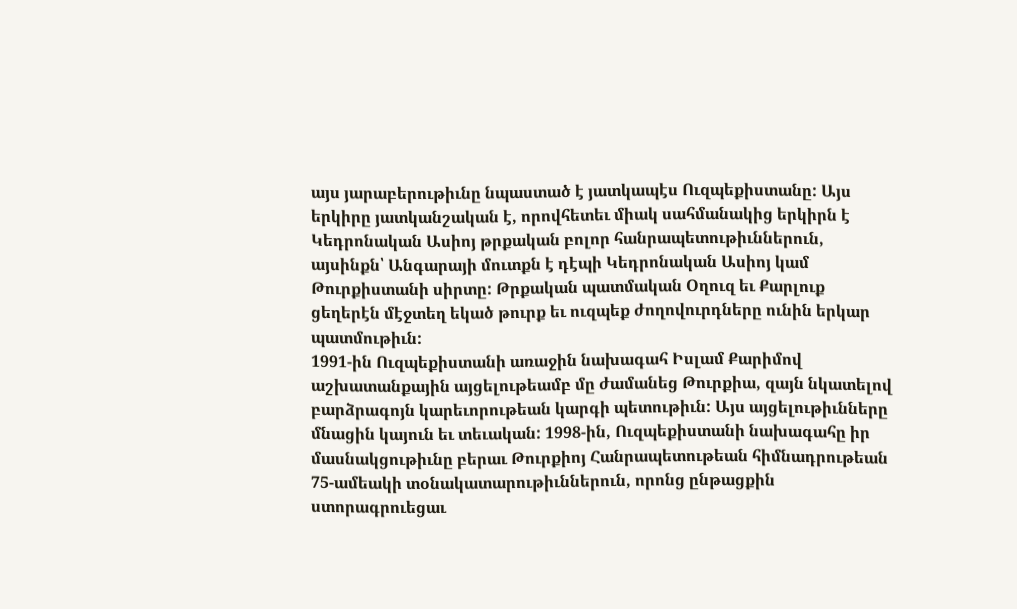այս յարաբերութիւնը նպաստած է յատկապէս Ուզպեքիստանը: Այս երկիրը յատկանշական է, որովհետեւ միակ սահմանակից երկիրն է Կեդրոնական Ասիոյ թրքական բոլոր հանրապետութիւններուն, այսինքն՝ Անգարայի մուտքն է դէպի Կեդրոնական Ասիոյ կամ Թուրքիստանի սիրտը: Թրքական պատմական Օղուզ եւ Քարլուք ցեղերէն մէջտեղ եկած թուրք եւ ուզպեք ժողովուրդները ունին երկար պատմութիւն:
1991-ին Ուզպեքիստանի առաջին նախագահ Իսլամ Քարիմով աշխատանքային այցելութեամբ մը ժամանեց Թուրքիա, զայն նկատելով բարձրագոյն կարեւորութեան կարգի պետութիւն: Այս այցելութիւնները մնացին կայուն եւ տեւական: 1998-ին, Ուզպեքիստանի նախագահը իր մասնակցութիւնը բերաւ Թուրքիոյ Հանրապետութեան հիմնադրութեան 75-ամեակի տօնակատարութիւններուն, որոնց ընթացքին ստորագրուեցաւ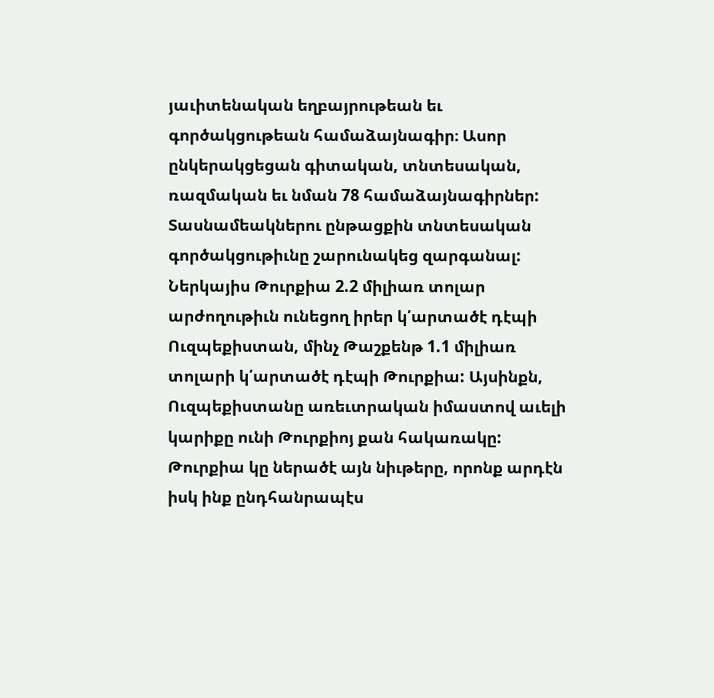յաւիտենական եղբայրութեան եւ գործակցութեան համաձայնագիր։ Ասոր ընկերակցեցան գիտական, տնտեսական, ռազմական եւ նման 78 համաձայնագիրներ:
Տասնամեակներու ընթացքին տնտեսական գործակցութիւնը շարունակեց զարգանալ: Ներկայիս Թուրքիա 2.2 միլիառ տոլար արժողութիւն ունեցող իրեր կ՛արտածէ դէպի Ուզպեքիստան, մինչ Թաշքենթ 1.1 միլիառ տոլարի կ՛արտածէ դէպի Թուրքիա: Այսինքն, Ուզպեքիստանը առեւտրական իմաստով աւելի կարիքը ունի Թուրքիոյ քան հակառակը: Թուրքիա կը ներածէ այն նիւթերը, որոնք արդէն իսկ ինք ընդհանրապէս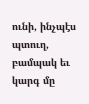ունի, ինչպէս պտուղ, բամպակ եւ կարգ մը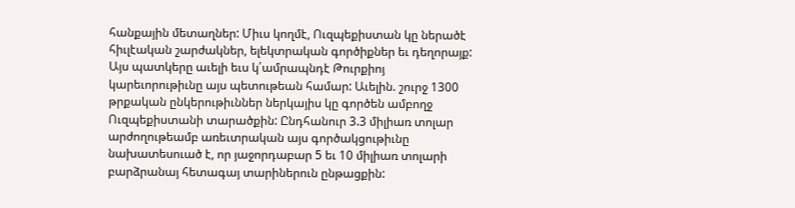հանքային մետաղներ: Միւս կողմէ, Ուզպեքիստան կը ներածէ հիւլէական շարժակներ, ելեկտրական գործիքներ եւ դեղորայք: Այս պատկերը աւելի եւս կ՛ամրապնդէ Թուրքիոյ կարեւորութիւնը այս պետութեան համար: Աւելին. շուրջ 1300 թրքական ընկերութիւններ ներկայիս կը գործեն ամբողջ Ուզպեքիստանի տարածքին: Ընդհանուր 3.3 միլիառ տոլար արժողութեամբ առեւտրական այս գործակցութիւնը նախատեսուած է, որ յաջորդաբար 5 եւ 10 միլիառ տոլարի բարձրանայ հետագայ տարիներուն ընթացքին: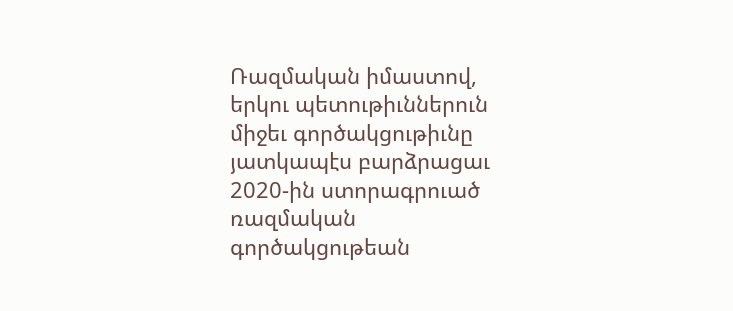Ռազմական իմաստով, երկու պետութիւններուն միջեւ գործակցութիւնը յատկապէս բարձրացաւ 2020-ին ստորագրուած ռազմական գործակցութեան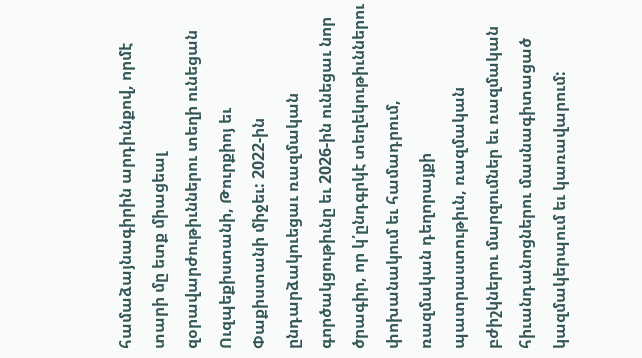համաձայնագիրին արդիւնքով, որմէ տարի մը ետք միացեալ զօրավարժութիւններու տեղի ունեցան Ուզպեքիստանի, Թուրքիոյ եւ Փաքիստանի միջեւ: 2022-ին ընդարձակուեցաւ ռազմական գործակցութիւնը եւ 2026-ին ունեցաւ նոր ծրագիր, որ կ՛ընդգրկէ տեղեկութիւններու փոխանակում եւ համադրում, ռազմական դեղորայքի պատրաստութիւն, ռազմական բժիշկներու մարզումներ եւ ռազմական հիւանդանոցներու մասնագիտացած կազմակերպում եւ կառավարում: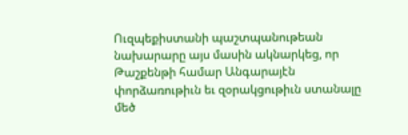Ուզպեքիստանի պաշտպանութեան նախարարը այս մասին ակնարկեց, որ Թաշքենթի համար Անգարայէն փորձառութիւն եւ զօրակցութիւն ստանալը մեծ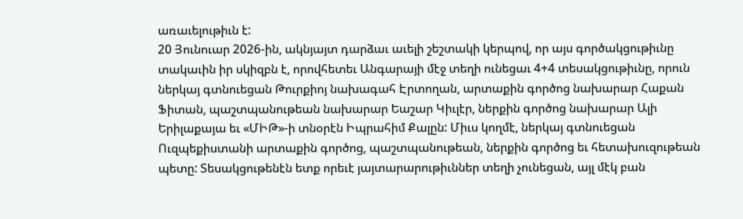առաւելութիւն է:
20 Յունուար 2026-ին, ակնյայտ դարձաւ աւելի շեշտակի կերպով, որ այս գործակցութիւնը տակաւին իր սկիզբն է, որովհետեւ Անգարայի մէջ տեղի ունեցաւ 4+4 տեսակցութիւնը, որուն ներկայ գտնուեցան Թուրքիոյ նախագահ Էրտողան, արտաքին գործոց նախարար Հաքան Ֆիտան, պաշտպանութեան նախարար Եաշար Կիւլէր, ներքին գործոց նախարար Ալի Երիլաքայա եւ «ՄԻԹ»-ի տնօրէն Իպրահիմ Քալըն: Միւս կողմէ, ներկայ գտնուեցան Ուզպեքիստանի արտաքին գործոց, պաշտպանութեան, ներքին գործոց եւ հետախուզութեան պետը: Տեսակցութենէն ետք որեւէ յայտարարութիւններ տեղի չունեցան, այլ մէկ բան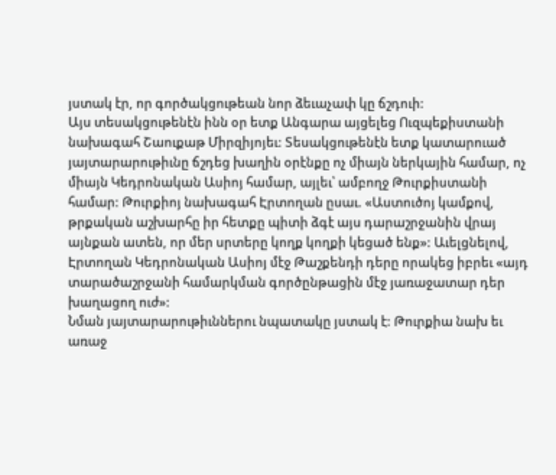յստակ էր, որ գործակցութեան նոր ձեւաչափ կը ճշդուի:
Այս տեսակցութենէն ինն օր ետք Անգարա այցելեց Ուզպեքիստանի նախագահ Շաուքաթ Միրզիյոյեւ: Տեսակցութենէն ետք կատարուած յայտարարութիւնը ճշդեց խաղին օրէնքը ոչ միայն ներկային համար, ոչ միայն Կեդրոնական Ասիոյ համար, այլեւ՝ ամբողջ Թուրքիստանի համար: Թուրքիոյ նախագահ Էրտողան ըսաւ. «Աստուծոյ կամքով, թրքական աշխարհը իր հետքը պիտի ձգէ այս դարաշրջանին վրայ այնքան ատեն, որ մեր սրտերը կողք կողքի կեցած ենք»: Աւելցնելով, Էրտողան Կեդրոնական Ասիոյ մէջ Թաշքենդի դերը որակեց իբրեւ «այդ տարածաշրջանի համարկման գործընթացին մէջ յառաջատար դեր խաղացող ուժ»:
Նման յայտարարութիւններու նպատակը յստակ է: Թուրքիա նախ եւ առաջ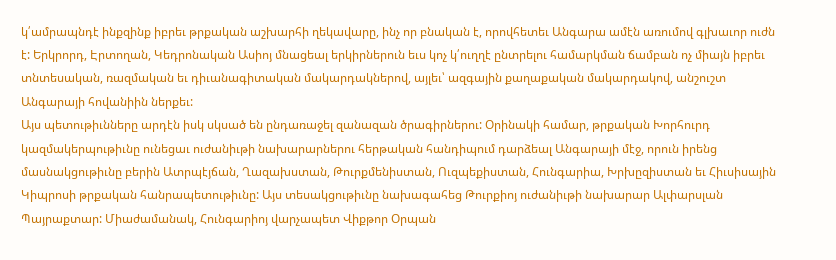կ՛ամրապնդէ ինքզինք իբրեւ թրքական աշխարհի ղեկավարը, ինչ որ բնական է, որովհետեւ Անգարա ամէն առումով գլխաւոր ուժն է: Երկրորդ, Էրտողան, Կեդրոնական Ասիոյ մնացեալ երկիրներուն եւս կոչ կ՛ուղղէ ընտրելու համարկման ճամբան ոչ միայն իբրեւ տնտեսական, ռազմական եւ դիւանագիտական մակարդակներով, այլեւ՝ ազգային քաղաքական մակարդակով, անշուշտ Անգարայի հովանիին ներքեւ:
Այս պետութիւնները արդէն իսկ սկսած են ընդառաջել զանազան ծրագիրներու: Օրինակի համար, թրքական Խորհուրդ կազմակերպութիւնը ունեցաւ ուժանիւթի նախարարներու հերթական հանդիպում դարձեալ Անգարայի մէջ, որուն իրենց մասնակցութիւնը բերին Ատրպէյճան, Ղազախստան, Թուրքմենիստան, Ուզպեքիստան, Հունգարիա, Խրխըզիստան եւ Հիւսիսային Կիպրոսի թրքական հանրապետութիւնը: Այս տեսակցութիւնը նախագահեց Թուրքիոյ ուժանիւթի նախարար Ալփարսլան Պայրաքտար: Միաժամանակ, Հունգարիոյ վարչապետ Վիքթոր Օրպան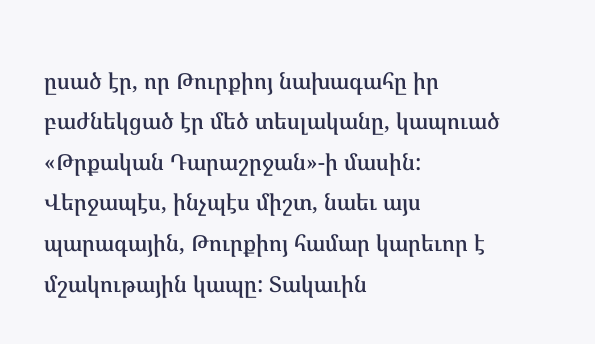ըսած էր, որ Թուրքիոյ նախագահը իր բաժնեկցած էր մեծ տեսլականը, կապուած «Թրքական Դարաշրջան»-ի մասին:
Վերջապէս, ինչպէս միշտ, նաեւ այս պարագային, Թուրքիոյ համար կարեւոր է մշակութային կապը: Տակաւին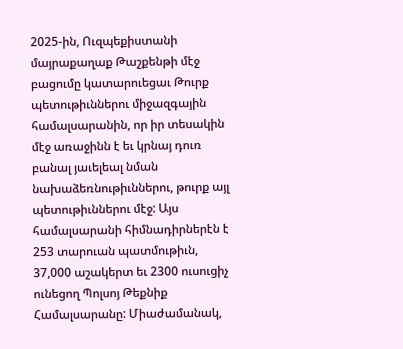2025-ին, Ուզպեքիստանի մայրաքաղաք Թաշքենթի մէջ բացումը կատարուեցաւ Թուրք պետութիւններու միջազգային համալսարանին, որ իր տեսակին մէջ առաջինն է եւ կրնայ դուռ բանալ յաւելեալ նման նախաձեռնութիւններու, թուրք այլ պետութիւններու մէջ: Այս համալսարանի հիմնադիրներէն է 253 տարուան պատմութիւն, 37,000 աշակերտ եւ 2300 ուսուցիչ ունեցող Պոլսոյ Թեքնիք Համալսարանը: Միաժամանակ,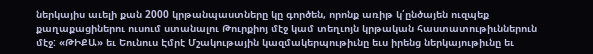ներկայիս աւելի քան 2000 կրթանպաստները կը գործեն, որոնք առիթ կ՛ընծայեն ուզպեք քաղաքացիներու ուսում ստանալու Թուրքիոյ մէջ կամ տեղւոյն կրթական հաստատութիւններուն մէջ: «ԹԻՔԱ» եւ Եունուս Էմրէ Մշակութային կազմակերպութիւնը եւս իրենց ներկայութիւնը եւ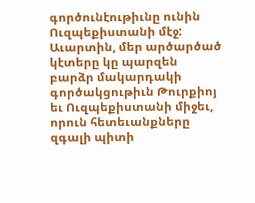գործունէութիւնը ունին Ուզպեքիստանի մէջ:
Աւարտին, մեր արծարծած կէտերը կը պարզեն բարձր մակարդակի գործակցութիւն Թուրքիոյ եւ Ուզպեքիստանի միջեւ, որուն հետեւանքները զգալի պիտի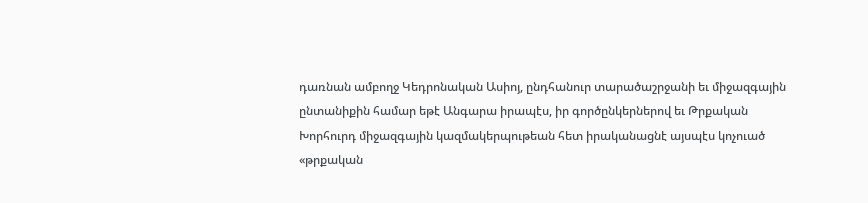դառնան ամբողջ Կեդրոնական Ասիոյ, ընդհանուր տարածաշրջանի եւ միջազգային ընտանիքին համար եթէ Անգարա իրապէս, իր գործընկերներով եւ Թրքական Խորհուրդ միջազգային կազմակերպութեան հետ իրականացնէ այսպէս կոչուած «թրքական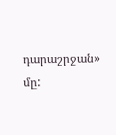դարաշրջան» մը: